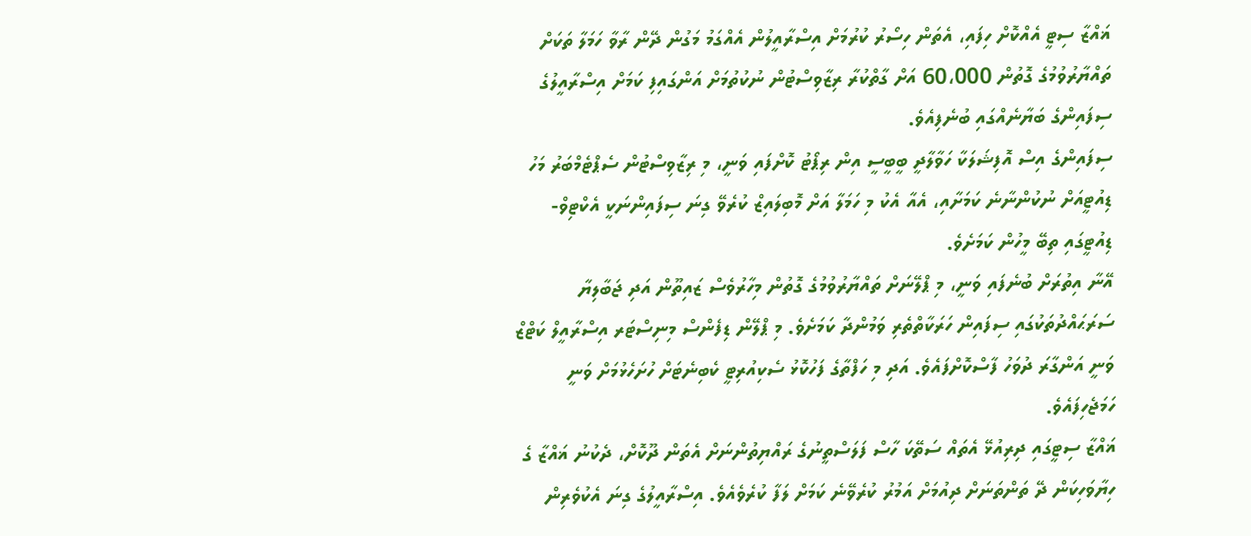ޣައްޒާ ސިޓީ އެއްކޮށް ހިފައި، އެތަން ހިސޯރު ކުރުމަށް އިސްރާއީލުން އެއްގަމު މަގުން ދޭން ރާވާ ހަމަލާ ތަކަށް ތައްޔާރުވުމުގެ ގޮތުން 60،000 އަށް ގާތްކުރާ ރިޒާވިސްޓުން ނުކުތުމަށް އަންގައިފި ކަމަށް އިސްރާއީލުގެ ސިފައިންގެ ބަޔާނެއްގައި ބުނެފިއެވެ.
ސިފައިންގެ އިސް އޮފިޝަލަކާ ހަވާލާދީ ބީބީސީ އިން ރިޕޯޓު ކޮށްފައި ވަނީ، މި ރިޒާވިސްޓުން ސެޕްޓެމްބަރު މަހު ޑިއުޓީއަށް ނުކުންނާނެ ކަމަށާއި، އެއާ އެކު މި ހަމަލާ އަށް މޮބިލައިޒް ކުރެވޭ ގިނަ ސިފައިންނަކީ އެކްޓިވް-ޑިއުޓީގައި ތިބޭ މީހުން ކަމަށެވެ.
އޭނާ އިތުރަށް ބުނެފައި ވަނީ، މި ޕްލޭނަށް ތައްޔާރުވުމުގެ ގޮތުން މިހާރުވެސް ޒައިތޫން އަދި ޖަބާލިޔާ ސަރަޙައްދުތަކުގައި ސިފައިން ހަރަކާތްތެރި ވަމުންދާ ކަމަށެވެ. މި ޕްލޭން ޑިފެންސް މިނިސްޓަރ އިސްރާއީލް ކަޓްޒް ވަނީ އަންގާރަ ދުވަހު ފާސްކޮށްފައެވެ. އަދި މި ހަފްތާގެ ފަހުކޮޅު ސެކިއުރިޓީ ކެބިނެޓަށް ހުށަހެޅުމަށް ވަނީ ހަމަޖެހިފައެވެ.
ޣައްޒާ ސިޓީގައި ދިރިއުޅޭ އެތައް ސަތޭކަ ހާސް ފަލަސްތީނުގެ ރައްޔިތުންނަށް އެތަން ދޫކޮށް، ދެކުނު ޣައްޒާ ގެ ހިޔާވަހިކަން ދޭ ތަންތަނަށް ދިއުމަށް އަމުރު ކުރެވޭނެ ކަމަށް ލަފާ ކުރެވެއެވެ. އިސްރާއީލުގެ ގިނަ އެކުވެރިން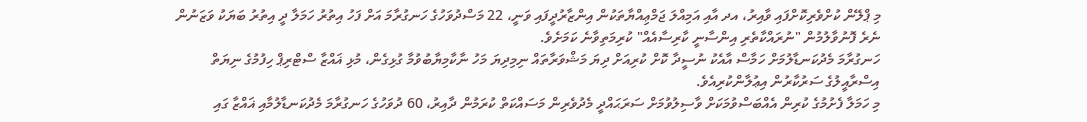މި ޕްލޭން ކުށްވެރިކޮށްފައި ވާއިރު، އދ އާއި އަމިއްލަ ޖަމްޢިއްޔާތަކުން އިންޒާރުދީފައި ވަނީ، 22 މަސްދުވަހުގެ ހަނގުރާމަ އަށް ފަހު އިތުރު ހަމަލާ ދީ އިތުރު ބަޔަކު ވަޒަނުން ނެރެ ފޮނުވާލުމުން "ނުރައްކާތެރި އިންސާނީ ކާރިސާއެއް" ކުރިމަތިވާނެ ކަމަށެވެ.
ހަނގުރާމަ މެދުކަނޑާލުމަށް ހަމާސް އާއެކު ނުސީދާ ކޮށް ކުރިއަށް ދިޔަ މަޝްވަރާތައް ނިމިދިޔަ މަހު ނާކާމިޔާބުވުމާ ގުޅިގެން، މުޅި ޣައްޒާ ސްޓްރިޕް ހިފުމުގެ ނިޔަތް އިސްރާއީލުގެ ސަރުކާރުން އިޢުލާންކުރިއެވެ.
މި ހަމަލާ ފެށުމުގެ ކުރިން އެއްބަސްވުމަކަށް ވާސިލުވުމަށް ސަރަޙައްދީ މެދުވެރިން މަސައްކަތް ކުރަމުން ދާއިރު، 60 ދުވަހުގެ ހަނގުރާމަ މެދުކަނޑާލުމާއި ޣައްޒާ ގައި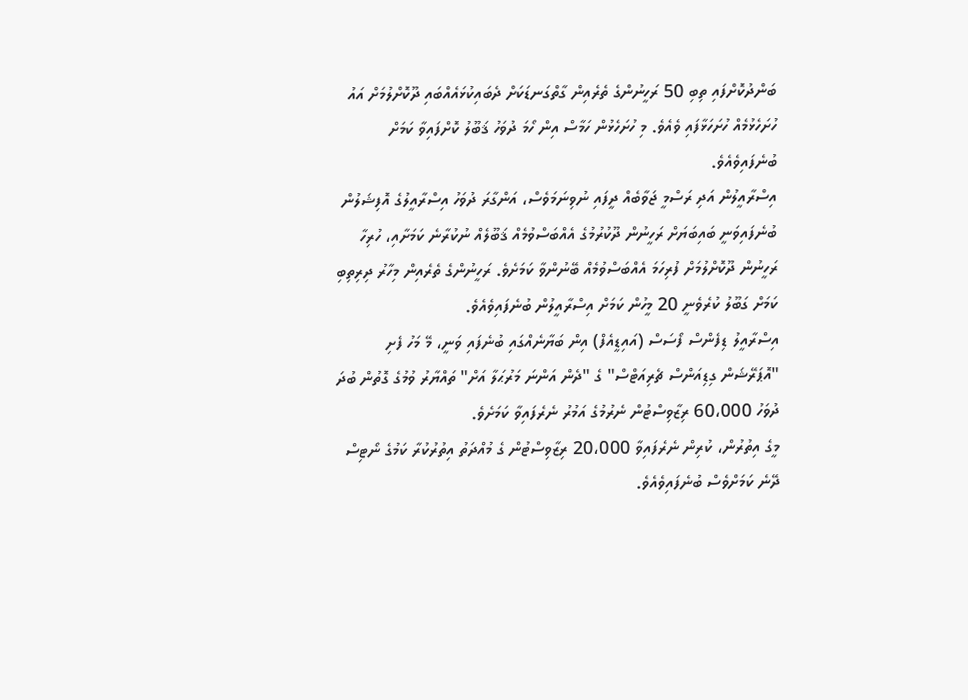ބަންދުކޮށްފައި ތިބި 50 ރަހީނުންގެ ތެރެއިން ގާތްގަނޑަކަށް ދެބައިކުޅައެއްބައި ދޫކޮށްލުމަށް އައު ހުށަހެޅުމެއް ހުށަހަޅާފައި ވެއެވެ. މި ހުށަހެޅުން ހަމާސް އިން ހޯމަ ދުވަހު ޤަބޫލު ކޮށްފައިވާ ކަމަށް ބުނެފައިވެއެވެ.
އިސްރާއީލުން އަދި ރަސްމީ ޖަވާބެއް ދީފައި ނުވިނަމަވެސް، އަންގާރަ ދުވަހު އިސްރާއީލުގެ އޮފިޝަލުން ބުނެފައިވަނީ ބައިބަޔަށް ރަހީނުން ދޫކުރުމުގެ އެއްބަސްވުމެއް ޤަބޫލެއް ނުކުރާނެ ކަމަށާއި، ހުރިހާ ރަހީނުން ދޫކޮށްލުމަށް ފުރިހަމަ އެއްބަސްވުމެއް ބޭނުންވާ ކަމަށެވެ. ރަހީނުންގެ ތެރެއިން މިހާރު ދިރިތިބި ކަމަށް ގަބޫލު ކުރެވެނީ 20 މީހުން ކަމަށް އިސްރާއީލުން ބުނެފައިވެއެވެ.
އިސްރާއީލު ޑިފެންސް ފޯސަސް (އައިޑީއެފް) އިން ބަޔާނެއްގައި ބުނެފައި ވަނީ، މޭ މަހު ފެށި "އޮޕަރޭޝަން ގިޑިއަންސް ޗެރިއަޓްސް" ގެ "ދެން އަންނަ މަރުޙަލާ އަށް" ތައްޔާރު ވުމުގެ ގޮތުން ބުދަ ދުވަހު 60،000 ރިޒާވިސްޓުން ނެރުމުގެ އަމުރު ނެރެފައިވާ ކަމަށެވެ.
މީގެ އިތުރުން، ކުރިން ނެރެފައިވާ 20،000 ރިޒާވިސްޓުން ގެ މުއްދަތު އިތުރުކުރާ ކަމުގެ ނޯޓިސް ދޭނެ ކަމަށްވެސް ބުނެފައިވެއެވެ.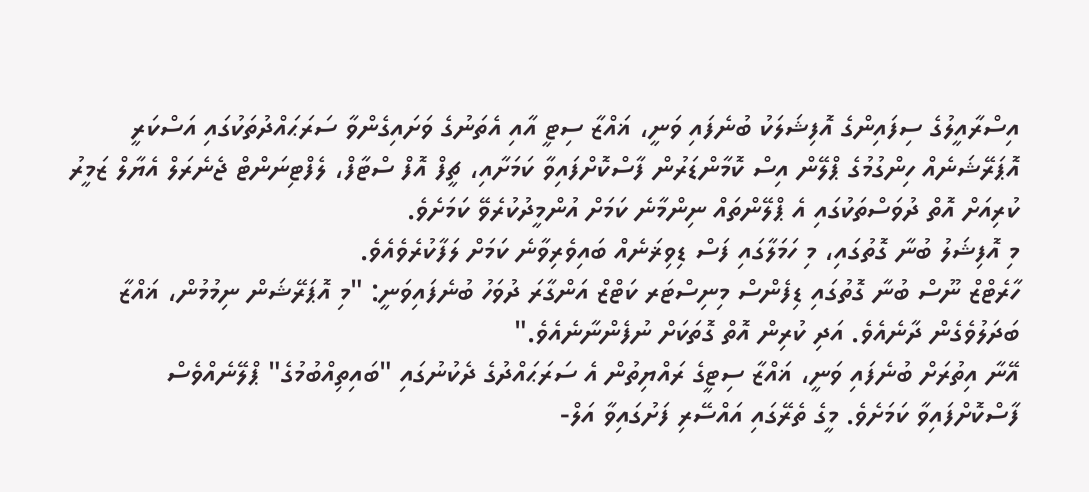އިސްރާއީލުގެ ސިފައިންގެ އޮފިޝަލަކު ބުނެފައި ވަނީ، ޣައްޒާ ސިޓީ އާއި އެތަނުގެ ވަށައިގެންވާ ސަރަޙައްދުތަކުގައި އަސްކަރީ އޮޕަރޭޝަނެއް ހިންގުމުގެ ޕްލޭން އިސް ކޮމާންޑަރުން ފާސްކޮށްފައިވާ ކަމަށާއި، ޗީފް އޮފް ސްޓާފް، ލެފްޓިނަންޓް ޖެނެރަލް އެޔާލް ޒަމީރު ކުރިއަށް އޮތް ދުވަސްތަކުގައި އެ ޕްލޭންތައް ނިންމާނެ ކަމަށް އުންމީދުކުރެވޭ ކަމަށެވެ.
މި އޮފިޝަލު ބުނާ ގޮތުގައި، މި ހަމަލާގައި ފަސް ޑިވިޜަނެއް ބައިވެރިވާނެ ކަމަށް ލަފާކުރެވެއެވެ.
ހާރެޓްޒް ނޫސް ބުނާ ގޮތުގައި ޑިފެންސް މިނިސްޓަރ ކަޓްޒް އަންގާރަ ދުވަހު ބުނެފައިވަނީ: "މި އޮޕަރޭޝަން ނިމުމުން، ޣައްޒާ ބަދަލުވެގެން ދާނެއެވެ. އަދި ކުރިން އޮތް ގޮތަކަށް ނުފެންނާނެއެވެ."
އޭނާ އިތުރަށް ބުނެފައި ވަނީ، ޣައްޒާ ސިޓީގެ ރައްޔިތުން އެ ސަރަޙައްދުގެ ދެކުނުގައި "ބައިތިއްބުމުގެ" ޕްލޭނެއްވެސް ފާސްކޮށްފައިވާ ކަމަށެވެ. މީގެ ތެރޭގައި އައްސޭރި ފަށުގައިވާ އަލް-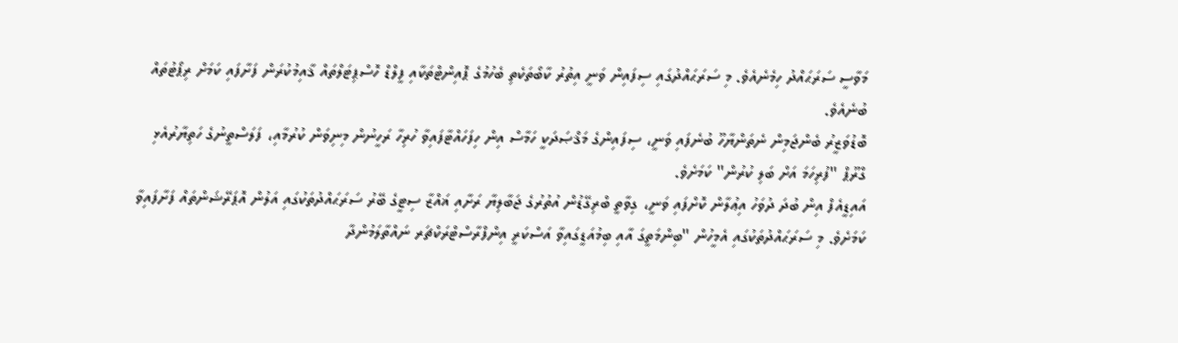މަވާސީ ސަރަޙައްދު ހިމެނެއެވެ. މި ސަރަޙައްދުގައި ސިފައިން ވަނީ އިތުރު ކާބޯތަކެތި ބެހުމުގެ ޕޮއިންޓްތަކާއި ފީލްޑް ހޮސްޕިޓަލްތައް ޤާއިމުކުރަން ފަށާފައި ކަމަށް ރިޕޯޓުތައް ބުނެއެވެ.
ބޮޑުވަޒީރު ބެންޖަމިން ނެތަންޔާހޫ ބުނެފައި ވަނީ، ސިފައިންގެ މަޤްޞަދަކީ ހަމާސް އިން ހިފަހައްޓާފައިވާ ހުރިހާ ރަހީނުން މިނިވަން ކުރުމާއި، ފަލަސްތީނުގެ ހަތިޔާރުއެޅި ގްރޫޕް "ފުރިހަމަ އަށް ބަލި ކުރުން" ކަމަށެވެ.
އައިޑީއެފް އިން ބުދަ ދުވަހު އިޢުލާން ކޮށްފައި ވަނީ، ގިވާތީ ބްރިގޭޑުން އުތުރުގެ ޖަބާލިޔާ ރަށާއި ޣައްޒާ ސިޓީގެ ބޭރު ސަރަޙައްދުތަކުގައި އަލުން އޮޕަރޭޝަންތައް ފަށާފައިވާ ކަމަށެވެ. މި ސަރަޙައްދުތަކުގައި އެމީހުން "ބިންމަތީގަ އާއި ބިމުއަޑީގައިވާ އަސްކަރީ އިންފްރާސްޓްރަކްޗަރ ނައްތާލަމުންދާ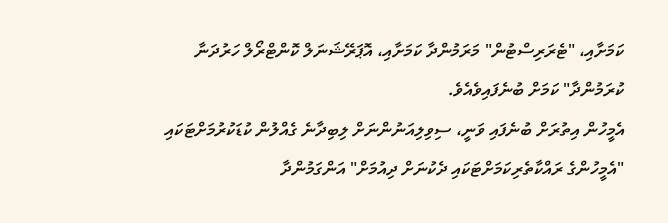ކަމަށާއި، "ޓެރަރިސްޓުން" މަރަމުންދާ ކަމަށާއި، އޮޕަރޭޝަނަލް ކޮންޓްރޯލް ހަރުދަނާ ކުރަމުންދާ" ކަމަށް ބުނެފައިވެއެވެ.
އެމީހުން އިތުރަށް ބުނެފައި ވަނީ، ސިވިލިއަނުންނަށް ލިބިދާނެ ގެއްލުން ކުޑަކުރުމަށްޓަކައި "އެމީހުންގެ ރައްކާތެރިކަމަށްޓަކައި ދެކުނަށް ދިއުމަށް" އަންގަމުންދާ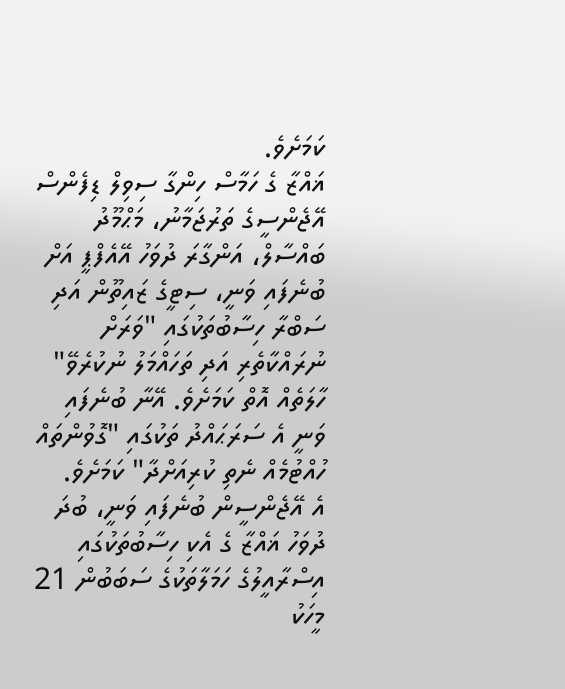ކަމަށެވެ.
ޣައްޒާ ގެ ހަމާސް ހިންގާ ސިވިލް ޑިފެންސް އޭޖެންސީގެ ތަރުޖަމާނު، މަޙްމޫދު ބައްސާލް، އަންގާރަ ދުވަހު އޭއެފްޕީ އަށް ބުނެފައި ވަނީ، ސިޓީގެ ޒައިތޫން އަދި ސަބްރާ ހިސާބުތަކުގައި "ވަރަށް ނުރައްކާތެރި އަދި ތަހައްމަލު ނުކުރެވޭ" ހާލަތެއް އޮތް ކަމަށެވެ. އޭނާ ބުނެފައި ވަނީ އެ ސަރަޙައްދު ތަކުގައި "ގޮވުންތައް ހުއްޓުމެއް ނެތި ކުރިއަށްދާ" ކަމަށެވެ.
އެ އޭޖެންސީން ބުނެފައި ވަނީ، ބުދަ ދުވަހު ޣައްޒާ ގެ އެކި ހިސާބުތަކުގައި އިސްރާއީލުގެ ހަމަލާތަކުގެ ސަބަބުން 21 މީހަކު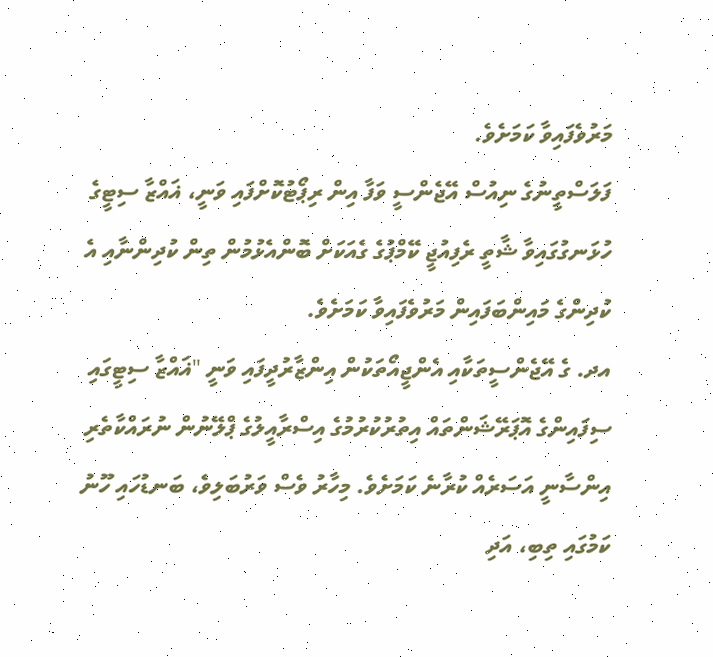މަރުވެފައިވާ ކަމަށެވެ.
ފަލަސްތީނުގެ ނިއުސް އޭޖެންސީ ވަފާ އިން ރިޕޯޓުކޮށްފައި ވަނީ، ޣައްޒާ ސިޓީގެ ހުޅަނގުގައިވާ ޝާތީ ރެފިއުޖީ ކޭމްޕުގެ ގެއަކަށް ބޮންއެޅުމުން ތިން ކުދިންނާއި އެ ކުދިންގެ މައިންބަފައިން މަރުވެފައިވާ ކަމަށެވެ.
އދ. ގެ އޭޖެންސީތަކާއި އެންޖީއޯތަކުން އިންޒާރުދީފައި ވަނީ "ޣައްޒާ ސިޓީގައި ސިފައިންގެ އޮޕަރޭޝަންތައް އިތުރުކުރުމުގެ އިސްރާއީލުގެ ޕްލޭނުން ނުރައްކާތެރި އިންސާނީ އަސަރެއް ކުރާނެ ކަމަށެވެ. މިހާރު ވެސް ވަރުބަލިވެ، ބަނޑުހައި ހޫނު ކަމުގައި ތިބި، އަދި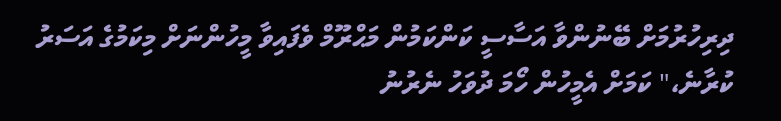ދިރިހުރުމަށް ބޭނުންވާ އަސާސީ ކަންކަމުން މަޙްރޫމް ވެފައިވާ މީހުންނަށް މިކަމުގެ އަސަރު ކުރާނެ،" ކަމަށް އެމީހުން ހޯމަ ދުވަހު ނެރުނު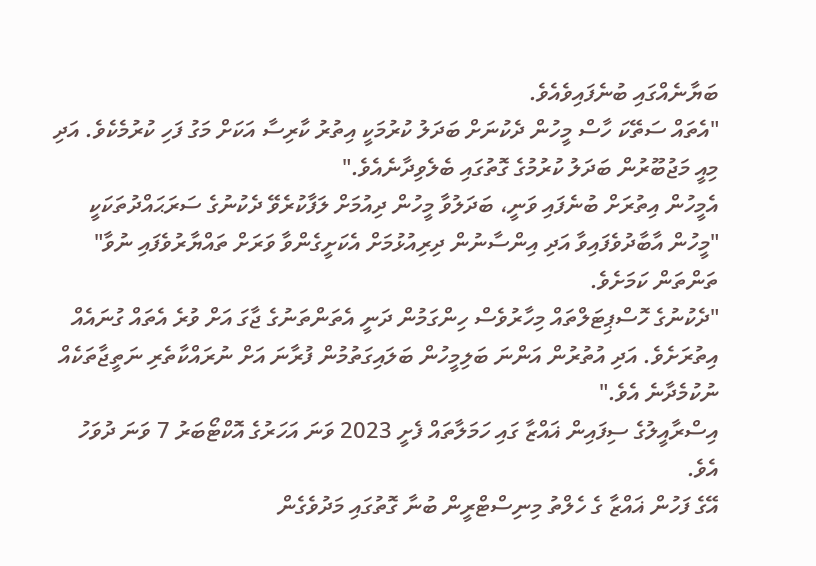ބަޔާނެއްގައި ބުނެފައިވެއެވެ.
"އެތައް ސަތޭކަ ހާސް މީހުން ދެކުނަށް ބަދަލު ކުރުމަކީ އިތުރު ކާރިސާ އަކަށް މަގު ފަހި ކުރުމެކެވެ. އަދި މިއީ މަޖުބޫރުން ބަދަލު ކުރުމުގެ ގޮތުގައި ބެލެވިދާނެއެވެ."
އެމީހުން އިތުރަށް ބުނެފައި ވަނީ، ބަދަލުވާ މީހުން ދިއުމަށް ލަފާކުރެވޭ ދެކުނުގެ ސަރަޙައްދުތަކަކީ "މީހުން އާބާދުވެފައިވާ އަދި އިންސާނުން ދިރިއުޅުމަށް އެކަށީގެންވާ ވަރަށް ތައްޔާރުވެފައި ނުވާ" ތަންތަން ކަމަށެވެ.
"ދެކުނުގެ ހޮސްޕިޓަލްތައް މިހާރުވެސް ހިންގަމުން ދަނީ އެތަންތަނުގެ ޖާގަ އަށް ވުރެ އެތައް ގުނައެއް އިތުރަށެވެ. އަދި އުތުރުން އަންނަ ބަލިމީހުން ބަލައިގަތުމުން ފުރާނަ އަށް ނުރައްކާތެރި ނަތީޖާތަކެއް ނުކުމެދާނެ އެވެ."
އިސްރާއީލުގެ ސިފައިން ޣައްޒާ ގައި ހަމަލާތައް ފެށީ 2023 ވަނަ އަހަރުގެ އޮކްޓޯބަރު 7 ވަނަ ދުވަހު އެވެ.
އޭގެ ފަހުން ޣައްޒާ ގެ ހެލްތު މިނިސްޓްރީން ބުނާ ގޮތުގައި މަދުވެގެން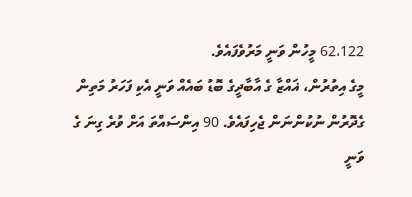62،122 މީހުން ވަނީ މަރުވެފައެވެ.
މީގެ އިތުރުން، ޣައްޒާ ގެ އާބާދީގެ ބޮޑު ބައެއް ވަނީ އެކި ފަހަރު މަތިން ގެދޮރުން ނުކުންނަން ޖެހިފައެވެ. 90 އިންސައްތަ އަށް ވުރެ ގިނަ ގެ ވަނީ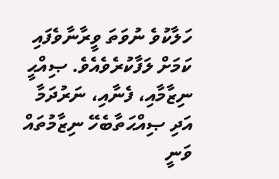ހަލާކުވެ ނުވަތަ ވީރާނާވެފައި ކަމަށް ލަފާކުރެވެއެވެ. ޞިއްޙީ ނިޒާމާއި، ފެނާއި، ނަރުދަމާ އަދި ޞިއްޙަތާބެހޭ ނިޒާމުތައް ވަނީ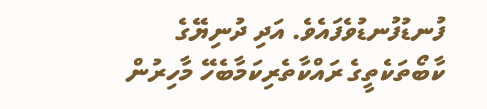ފުނޑުފުނޑުވެފައެވެ. އަދި ދުނިޔޭގެ ކާބޯތަކެތީގެ ރައްކާތެރިކަމާބެހޭ މާހިރުން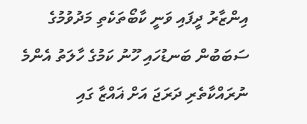އިންޒާރު ދީފައި ވަނީ ކާބޯތަކެތި މަދުވުމުގެ ސަބަބުން ބަނޑުހައި ހޫނު ކަމުގެ ހާލަތު އެންމެ ނުރައްކާތެރި ދަރަޖަ އަށް ޣައްޒާ ގައި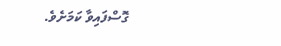ގޮސްފައިވާ ކަމަށެވެ.